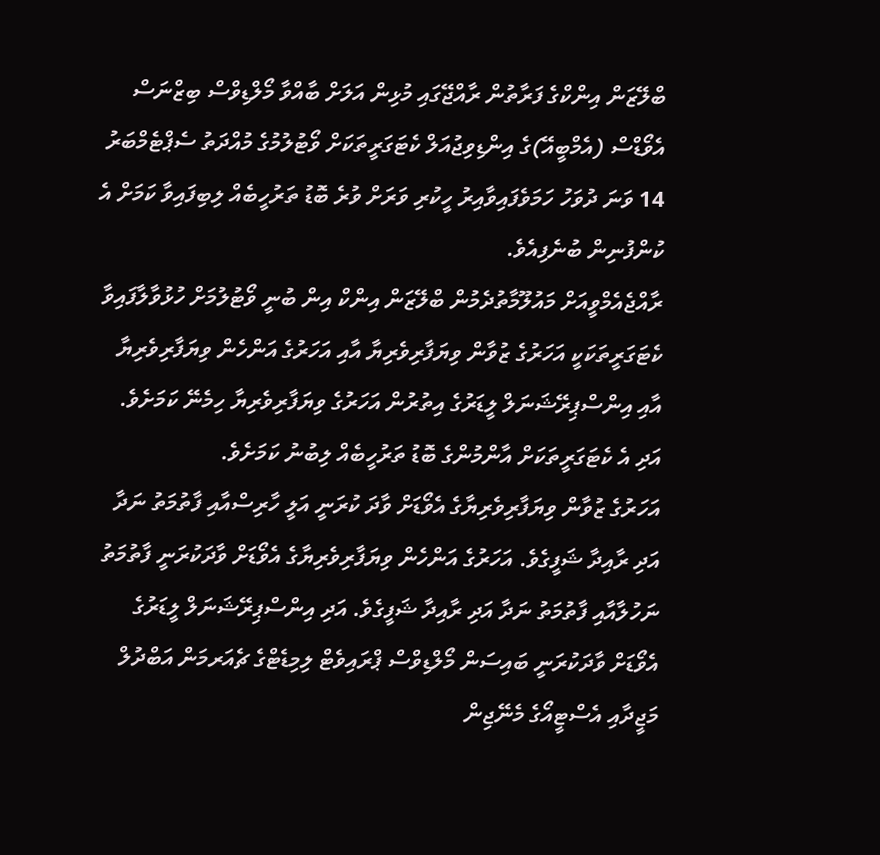ބްލޭޒަން އިންކްގެ ފަރާތުން ރާއްޖޭގައި މުޅިން އަލަށް ބާއްވާ މޯލްޑިވްސް ބިޒްނަސް އެވޯޑްސް (އެމްބީއޭ)ގެ އިންޑިވިޖުއަލް ކެޓަގަރީތަކަށް ވޯޓުލުމުގެ މުއްދަތު ސެޕްޓެމްބަރު 14 ވަނަ ދުވަހު ހަމަވެފައިވާއިރު ހީކުރި ވަރަށް ވުރެ ބޮޑު ތަރުހީބެއް ލިބިފައިވާ ކަމަށް އެ ކުންފުނިން ބުނެފިއެވެ.
ރާއްޖެއެމްވީއަށް މައުލޫމާތުދެމުން ބްލޭޒަން އިންކް އިން ބުނީ ވޯޓުލުމަށް ހުޅުވާލާފައިވާ ކެޓަގަރީތަކަކީ އަހަރުގެ ޒުވާން ވިޔަފާރިވެރިޔާ އާއި އަހަރުގެ އަންހެން ވިޔަފާރިވެރިޔާ އާއި އިންސްޕިރޭޝަނަލް ލީޑަރުގެ އިތުރުން އަހަރުގެ ވިޔަފާރިވެރިޔާ ހިމެނޭ ކަމަށެވެ. އަދި އެ ކެޓަގަރީތަކަށް އާންމުންގެ ބޮޑު ތަރުހީބެއް ލިބުނު ކަމަށެވެ.
އަހަރުގެ ޒުވާން ވިޔަފާރިވެރިޔާގެ އެވޯޑަށް ވާދަ ކުރަނީ އަލީ ހާރިސްއާއި ފާތުމަތު ނަދާ އަދި ރާއިދާ ޝަފީގެވެ. އަހަރުގެ އަންހެން ވިޔަފާރިވެރިޔާގެ އެވޯޑަށް ވާދަކުރަނީ ފާތުމަތު ނަހުލާއާއި ފާތުމަތު ނަދާ އަދި ރާއިދާ ޝަފީގެވެ. އަދި އިންސްޕިރޭޝަނަލް ލީޑަރުގެ އެވޯޑަށް ވާދަކުރަނީ ބައިސަން މޯލްޑިވްސް ޕްރައިވެޓް ލިމިޑެޓްގެ ޗެއަރމަން އަބްދުލް މަޖީދާއި އެސްޓީއޯގެ މެނޭޖިން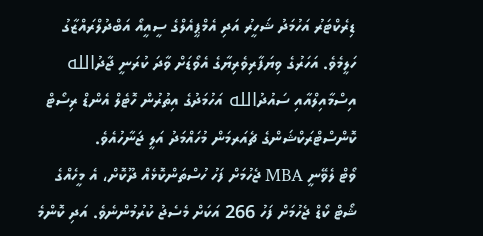ޑިރެކްޓަރު އަހުމަދު ޝަހީރު އަދި އެމްޕީއެލްގެ ސީއީއޯ އަބްދުލްރައްޒާގު ހަލީމެވެ. އަހަރުގެ ވިޔަފާރިވެރިޔާގެ އެވޯޑަށް ވާދަ ކުރަނީ ޖާދުالله އިސްމާއިލްއާއި ސައުދުالله އަހުމަދުގެ އިތުރުން ހޮޓެލް އެންޑް ރިސޯޓް ކޮންސްޓްރަކްޝަންގެ ޗެއަރމަން މުހައްމަދު އަލީ ޖަނާހުއެވެ.
ވޯޓް ލެވޭނީ MBA ޖެހުމަށް ފަހު ހުސްތަންކޮޅެއް ދޫކޮށް، އެ މީހެއްގެ ޝޯޓް ކޯޑް ޖެހުމަށް ފަހު 266 އަކަށް މެސެޖު ކުރުމުންނެވެ. އަދި ކޮންމެ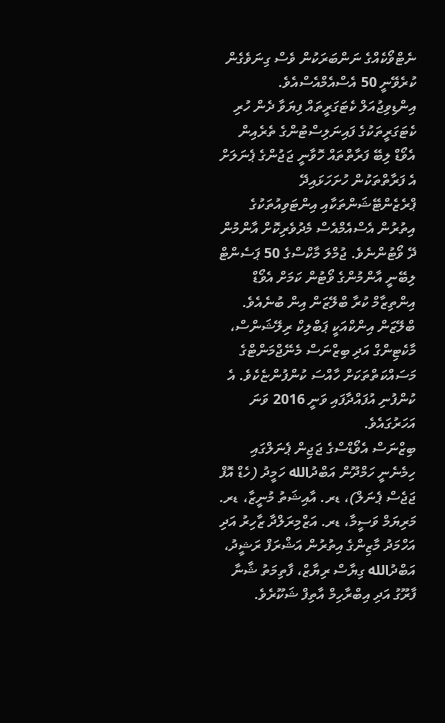ނެޓްވޯކެއްގެ ނަންބަރަކުން ވެސް ގިނަވެގެން ކުރެވޭނީ 50 އެސްއެމްއެސްއެވެ.
އިންޑިވިޖުއަލް ކެޓަގަރީތައް ފިޔަވާ ދެން ހުރި ކެޓަގަރީތަކުގެ ފައިނަލިސްޓުންގެ ތެރެއިން އެވޯޑް ލިބޭ ފަރާތްތައް ހޮވާނީ ޖަޖުންގެ ޕެނަލަށް އެ ފަރާތްތަކުން ހުށަހަޅައިދޭ ޕްރެޒެންޓޭޝަންތަކާއި އިންޓަވިއުތަކުގެ އިތުރުން އެސްއެމްއެސް މެދުވެރިކޮށް އާންމުން ދޭ ވޯޓުންނެވެ. ޖުމްލަ މާކްސްގެ 50 ޕަސެންޓް ލިބޭނީ އާންމުންގެ ވޯޓުން ކަމަށް އެވޯޑް އިންތިޒާމް ކުރާ ބްލޭޒަން އިން ބުނެއެވެ.
ބްލޭޒަން އިންކްއަކީ ޕަބްލިކް ރިލޭޝަންސް، މާކެޓިންގް އަދި ބިޒްނަސް މެނޭޖްމަންޓްގެ މަސައްކަތްތަކަށް ހާއްސަ ކުންފުންޏެކެވެ. އެ ކުންފުނި އުފައްދާފައި ވަނީ 2016 ވަނަ އަހަރުގައެވެ.
ބިޒްނަސް އެވޯޑްސްގެ ޖަޖިން ޕެނަލްގައި ހިމެނެނީ ހަމްދޫން އަބްދުالله ހަމީދު (ހެޑް އޮފް ޖަޖެސް ޕެނަލް)، ޑރ. އާއިޝަތު މުނީޒާ، ޑރ. މަރިޔަމް ވަސީމާ، ޑރ. އަޒްމިރަލްދާ ޒާހިރު އަދި އަހްމަދު މާޒިންގެ އިތުރުން އަޝްރަފް ރަޝީދު، އަބްދުالله ގިޔާސް ރިޔާޒް، ފާތިމަތު ޝާނާ ފާރޫގު އަދި އިބްރާހިމް އާތިފް ޝަކޫރެވެ.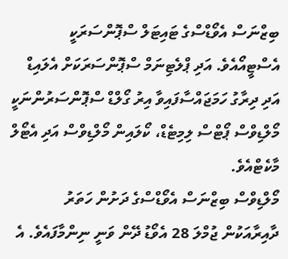ބިޒްނަސް އެވޯޑްސްގެ ޓައިޓަލް ސްޕޮންސަރަކީ އެސްޓީއޯއެވެ. އަދި ޕްލެޓިނަމް ސްޕޮންސަރަކަށް އެލައިޑް އަދި ދިރާގު ހަމަޖައްސާފައިވާ އިރު ގޯލްޑް ސްޕޮންސަރުންނަކީ މޯލްޑިވްސް ޕޯޓްސް ލިމިޓެޑް، ކޯލައިން މޯލްޑިވްސް އަދި އެޓޯލް މާކެޓްއެވެ.
މޯލްޑިވްސް ބިޒްނަސް އެވޯޑްސްގެ ދަށުން ހަތަރު ދާއިރާއަކުން ޖުމްލަ 28 އެވޯޑު ދޭން ވަނީ ނިންމާފައެވެ. އެ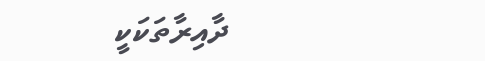ދާއިރާތަކަކީ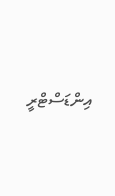އިންޑަސްޓްރީ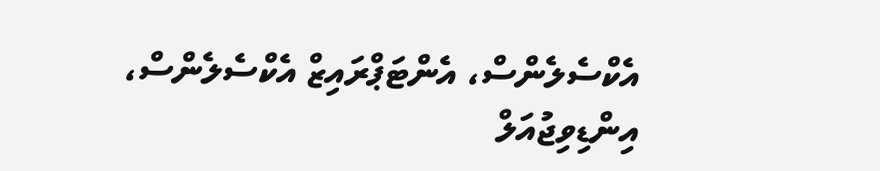އެކްސެލެންސް، އެންޓަޕްރައިޒް އެކްސެލެންސް، އިންޑިވިޖުއަލް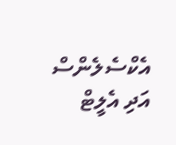އެކްސެލެންސް އަދި އެލީޓް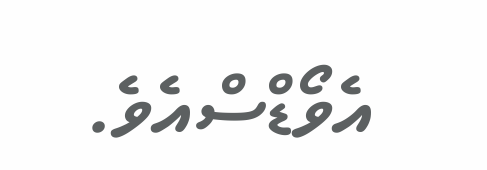އެވޯޑްސްއެވެ.